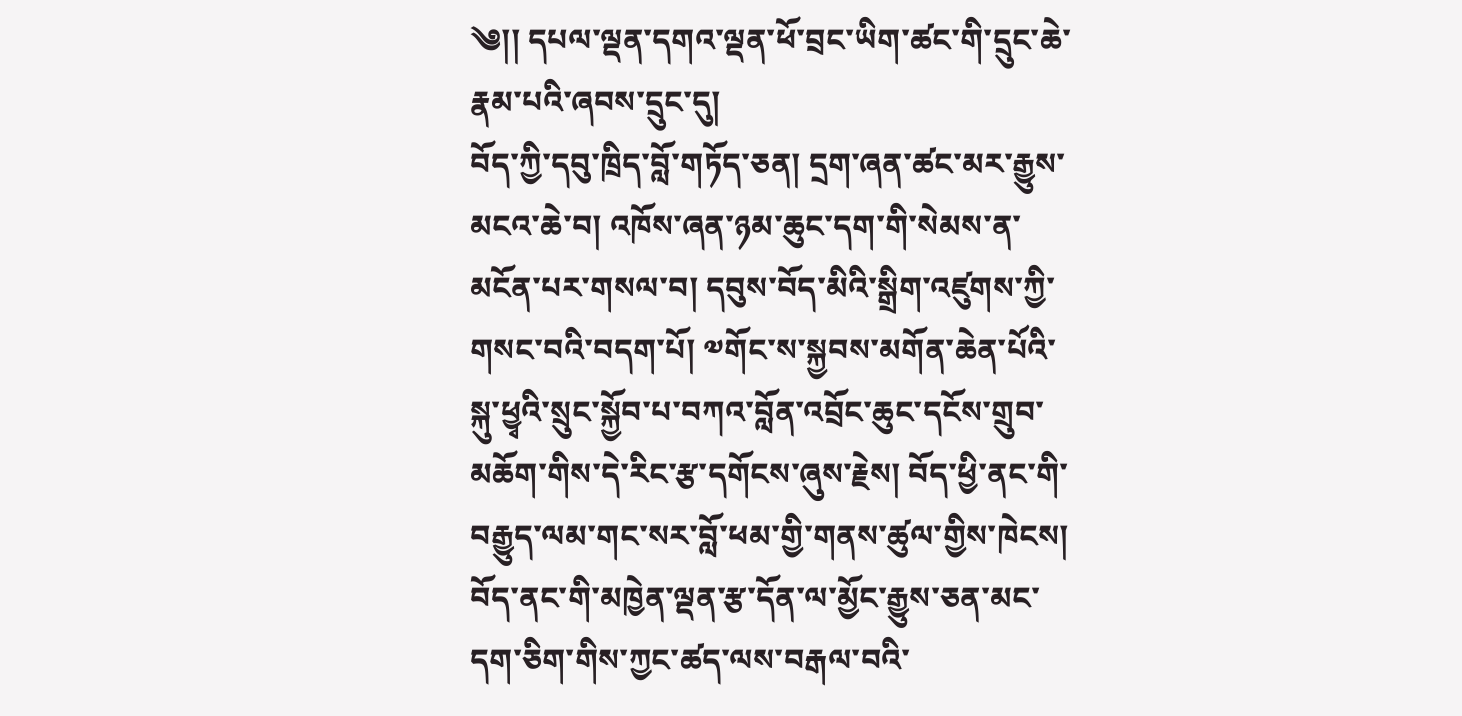༄།། དཔལ་ལྡན་དགའ་ལྡན་ཕོ་བྲང་ཡིག་ཚང་གི་དྲུང་ཆེ་རྣམ་པའི་ཞབས་དྲུང་དུ།
བོད་ཀྱི་དབུ་ཁྲིད་བློ་གཏོད་ཅན། དྲག་ཞན་ཚང་མར་རྒྱུས་མངའ་ཆེ་བ། འཁོས་ཞན་ཉམ་ཆུང་དག་གི་སེམས་ན་མངོན་པར་གསལ་བ། དབུས་བོད་མིའི་སྒྲིག་འཛུགས་ཀྱི་གསང་བའི་བདག་པོ། ༧གོང་ས་སྐྱབས་མགོན་ཆེན་པོའི་སྐུ་ཕྱྭའི་སྲུང་སྐྱོབ་པ་བཀའ་བློན་འབྲོང་ཆུང་དངོས་གྲུབ་མཆོག་གིས་དེ་རིང་རྩ་དགོངས་ཞུས་རྗེས། བོད་ཕྱི་ནང་གི་བརྒྱུད་ལམ་གང་སར་བློ་ཕམ་གྱི་གནས་ཚུལ་གྱིས་ཁེངས། བོད་ནང་གི་མཁྱེན་ལྡན་རྩ་དོན་ལ་མྱོང་རྒྱུས་ཅན་མང་དག་ཅིག་གིས་ཀྱང་ཚད་ལས་བརྒལ་བའི་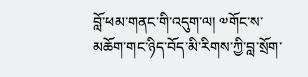བློ་ཕམ་གནང་གི་འདུག་ལ། ༧གོང་ས་མཆོག་གང་ཉིད་བོད་མི་རིགས་ཀྱི་བླ་སྲོག་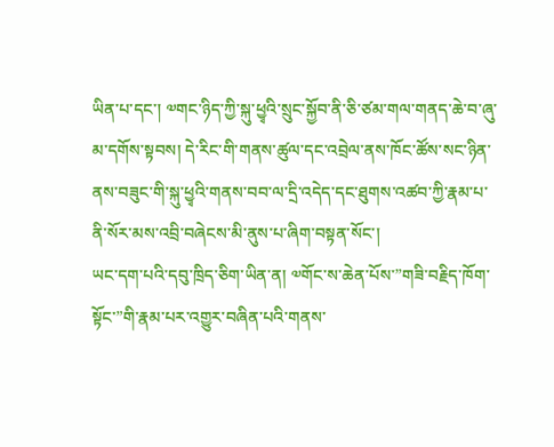ཡིན་པ་དང་། ༧གང་ཉིད་ཀྱི་སྐུ་ཕྱྭའི་སྲུང་སྐྱོབ་ནི་ཅི་ཙམ་གལ་གནད་ཆེ་བ་ཞུ་མ་དགོས་སྟབས། དེ་རིང་གི་གནས་ཚུལ་དང་འབྲེལ་ནས་ཁོང་ཚོས་སང་ཉིན་ནས་བཟུང་གི་སྐུ་ཕྱྭའི་གནས་བབ་ལ་དྲི་འདེད་དང་ཐུགས་འཚབ་ཀྱི་རྣམ་པ་ནི་སོར་མས་འབྲི་བཞེངས་མི་ནུས་པ་ཞིག་བསྟན་སོང་།
ཡང་དག་པའི་དབུ་ཁྲིད་ཅིག་ཡིན་ན། ༧གོང་ས་ཆེན་པོས་”གཟི་བརྗིད་ཁོག་སྟོང་”གི་རྣམ་པར་འགྱུར་བཞིན་པའི་གནས་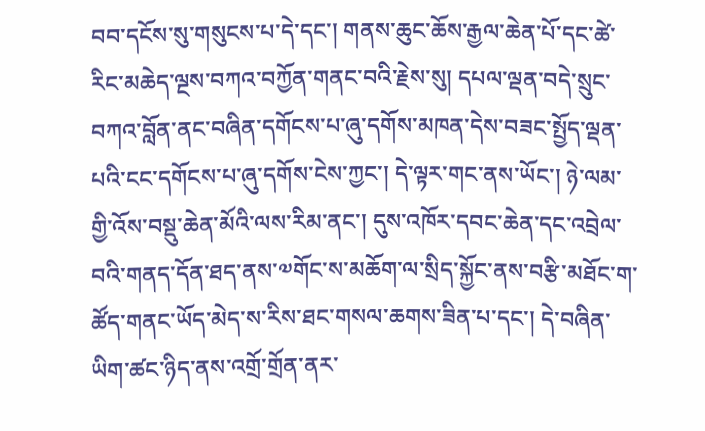བབ་དངོས་སུ་གསུངས་པ་དེ་དང་། གནས་ཆུང་ཆོས་རྒྱལ་ཆེན་པོ་དང་ཚེ་རིང་མཆེད་ལྔས་བཀའ་བཀྱོན་གནང་བའི་རྗེས་སུ། དཔལ་ལྡན་བདེ་སྲུང་བཀའ་བློན་ནང་བཞིན་དགོངས་པ་ཞུ་དགོས་མཁན་དེས་བཟང་སྤྱོད་ལྡན་པའི་ངང་དགོངས་པ་ཞུ་དགོས་ངེས་ཀྱང་། དེ་ལྟར་གང་ནས་ཡོང་། ཉེ་ལམ་གྱི་འོས་བསྡུ་ཆེན་མོའི་ལས་རིམ་ནང་། དུས་འཁོར་དབང་ཆེན་དང་འབྲེལ་བའི་གནད་དོན་ཐད་ནས་༧གོང་ས་མཆོག་ལ་སྲིད་སྐྱོང་ནས་བརྩི་མཐོང་ག་ཚོད་གནང་ཡོད་མེད་ས་རིས་ཐང་གསལ་ཆགས་ཟིན་པ་དང་། དེ་བཞིན་ཡིག་ཚང་ཉིད་ནས་འགྲོ་གྲོན་ནར་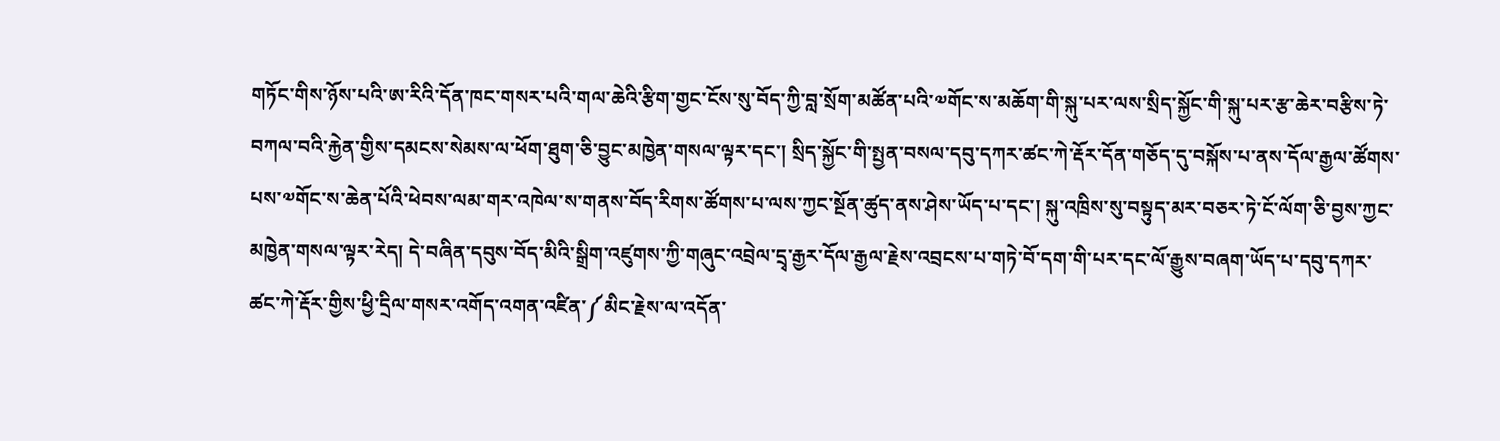གཏོང་གིས་ཉོས་པའི་ཨ་རིའི་དོན་ཁང་གསར་པའི་གལ་ཆེའི་རྩིག་གྱང་ངོས་སུ་བོད་ཀྱི་བླ་སྲོག་མཚོན་པའི་༧གོང་ས་མཆོག་གི་སྐུ་པར་ལས་སྲིད་སྐྱོང་གི་སྐུ་པར་རྩ་ཆེར་བརྩིས་ཏེ་བཀལ་བའི་རྐྱེན་གྱིས་དམངས་སེམས་ལ་ཕོག་ཐུག་ཅི་བྱུང་མཁྱེན་གསལ་ལྟར་དང་། སྲིད་སྐྱོང་གི་སྤྱན་བསལ་དབུ་དཀར་ཚང་ཀེ་རྡོར་དོན་གཅོད་དུ་བསྐོས་པ་ནས་དོལ་རྒྱལ་ཚོགས་པས་༧གོང་ས་ཆེན་པོའི་ཕེབས་ལམ་གར་འཁེལ་ས་གནས་བོད་རིགས་ཚོགས་པ་ལས་ཀྱང་སྔོན་ཚུད་ནས་ཤེས་ཡོད་པ་དང་། སྐུ་འཁྲིས་སུ་བསྟུད་མར་བཅར་ཏེ་ངོ་ལོག་ཅི་བྱས་ཀྱང་མཁྱེན་གསལ་ལྟར་རེད། དེ་བཞིན་དབུས་བོད་མིའི་སྒྲིག་འཛུགས་ཀྱི་གཞུང་འབྲེལ་དྲྭ་རྒྱར་དོལ་རྒྱལ་རྗེས་འབྲངས་པ་གཏེ་བོ་དག་གི་པར་དང་ལོ་རྒྱུས་བཞག་ཡོད་པ་དབུ་དཀར་ཚང་ཀེ་རྡོར་གྱིས་ཕྱི་དྲིལ་གསར་འགོད་འགན་འཛིན་༼མིང་རྗེས་ལ་འདོན་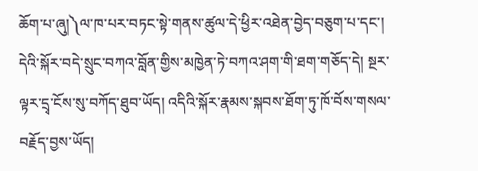ཆོག་པ་ཞུ།༽ལ་ཁ་པར་བཏང་སྟེ་གནས་ཚུལ་དེ་ཕྱིར་འཐེན་བྱེད་བཅུག་པ་དང་། དེའི་སྐོར་བདེ་སྲུང་བཀའ་བློན་གྱིས་མཁྱེན་ཏེ་བཀའ་ཤག་གི་ཐག་གཅོད་དེ། སྔར་ལྟར་དྲྭ་ངོས་སུ་བཀོད་ཐུབ་ཡོད། འདིའི་སྐོར་རྣམས་སྐབས་ཐོག་ཏུ་ཁོ་བོས་གསལ་བརྗོད་བྱས་ཡོད།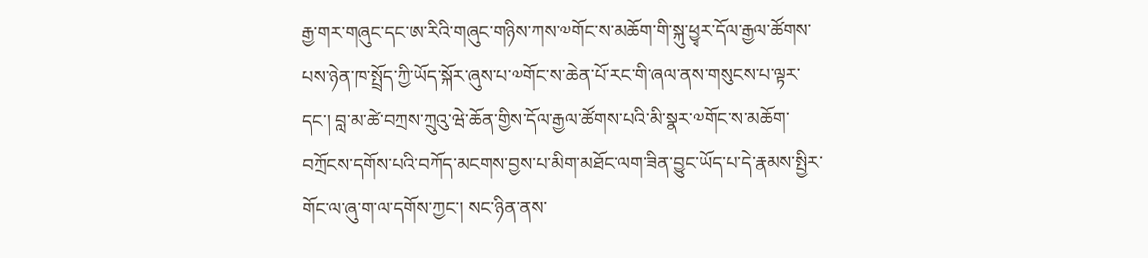རྒྱ་གར་གཞུང་དང་ཨ་རིའི་གཞུང་གཉིས་ཀས་༧གོང་ས་མཆོག་གི་སྐུ་ཕྱྭར་དོལ་རྒྱལ་ཚོགས་པས་ཉེན་ཁ་སྤྲོད་ཀྱི་ཡོད་སྐོར་ཞུས་པ་༧གོང་ས་ཆེན་པོ་རང་གི་ཞལ་ནས་གསུངས་པ་ལྟར་དང་། བླ་མ་ཚེ་བཀྲས་ཀྲུའུ་ཝེ་ཆོན་གྱིས་དོལ་རྒྱལ་ཚོགས་པའི་མི་སྣར་༧གོང་ས་མཆོག་བཀྲོངས་དགོས་པའི་བཀོད་མངགས་བྱས་པ་མིག་མཐོང་ལག་ཟིན་བྱུང་ཡོད་པ་དེ་རྣམས་སྤྱིར་གོང་ལ་ཞུ་ག་ལ་དགོས་ཀྱང་། སང་ཉིན་ནས་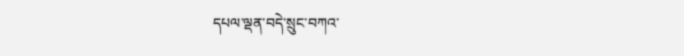དཔལ་ལྡན་བདེ་སྲུང་བཀའ་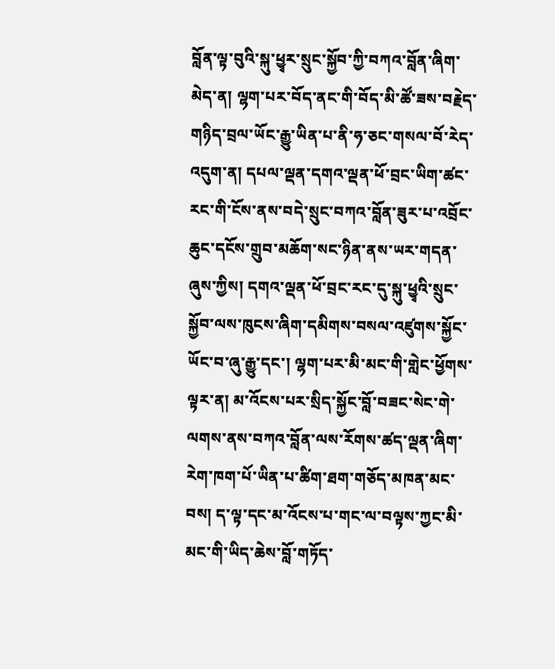བློན་ལྟ་བུའི་སྐུ་ཕྱྭར་སྲུང་སྐྱོབ་ཀྱི་བཀའ་བློན་ཞིག་མེད་ན། ལྷག་པར་བོད་ནང་གི་བོད་མི་ཚོ་ཟས་བརྗེད་གཉིད་བྲལ་ཡོང་རྒྱུ་ཡིན་པ་ནི་ཧ་ཅང་གསལ་བོ་རེད་འདུག་ན། དཔལ་ལྡན་དགའ་ལྡན་ཕོ་བྲང་ཡིག་ཚང་རང་གི་ངོས་ནས་བདེ་སྲུང་བཀའ་བློན་ཟུར་པ་འབྲོང་ཆུང་དངོས་གྲུབ་མཆོག་སང་ཉིན་ནས་ཡར་གདན་ཞུས་ཀྱིས། དགའ་ལྡན་ཕོ་བྲང་རང་དུ་སྐུ་ཕྱྭའི་སྲུང་སྐྱོབ་ལས་ཁུངས་ཞིག་དམིགས་བསལ་འཛུགས་སྐྱོང་ཡོང་བ་ཞུ་རྒྱུ་དང་། ལྷག་པར་མི་མང་གི་གླེང་ཕྱོགས་ལྟར་ན། མ་འོངས་པར་སྲིད་སྐྱོང་བློ་བཟང་སེང་གེ་ལགས་ནས་བཀའ་བློན་ལས་རོགས་ཚད་ལྡན་ཞིག་རེག་ཁག་པོ་ཡིན་པ་ཚིག་ཐག་གཅོད་མཁན་མང་བས། ད་ལྟ་དང་མ་འོངས་པ་གང་ལ་བལྟས་ཀྱང་མི་མང་གི་ཡིད་ཆེས་བློ་གཏོད་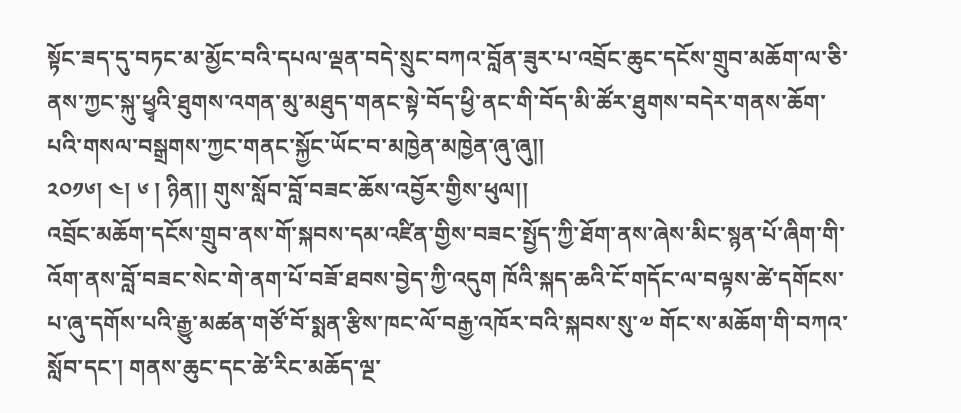སྟོང་ཟད་དུ་བཏང་མ་མྱོང་བའི་དཔལ་ལྡན་བདེ་སྲུང་བཀའ་བློན་ཟུར་པ་འབྲོང་ཆུང་དངོས་གྲུབ་མཆོག་ལ་ཅི་ནས་ཀྱང་སྐུ་ཕྱྭའི་ཐུགས་འགན་མུ་མཐུད་གནང་སྟེ་བོད་ཕྱི་ནང་གི་བོད་མི་ཚོར་ཐུགས་བདེར་གནས་ཆོག་པའི་གསལ་བསྒྲགས་ཀྱང་གནང་སྐྱོང་ཡོང་བ་མཁྱེན་མཁྱེན་ཞུ་ཞུ།།
༢༠༡༦། ༤། ༦ ། ཉིན།། གུས་སློབ་བློ་བཟང་ཆོས་འབྱོར་གྱིས་ཕུལ།།
འབྲོང་མཆོག་དངོས་གྲུབ་ནས་གོ་སྐབས་དམ་འཛིན་གྱིས་བཟང་སྤྱོད་ཀྱི་ཐོག་ནས་ཞེས་མིང་སྙན་པོ་ཞིག་གི་འོག་ནས་བློ་བཟང་སེང་གེ་ནག་པོ་བཟོ་ཐབས་བྱེད་ཀྱི་འདུག ཁོའི་སྐད་ཆའི་ངོ་གདོང་ལ་བལྟས་ཚེ་དགོངས་པ་ཞུ་དགོས་པའི་རྒྱུ་མཚན་གཙོ་བོ་སྨན་རྩིས་ཁང་ལོ་བརྒྱ་འཁོར་བའི་སྐབས་སུ་༧ གོང་ས་མཆོག་གི་བཀའ་སློབ་དང་། གནས་ཆུང་དང་ཚེ་རིང་མཆོད་ལྔ་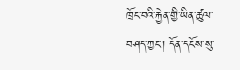ཁྲོང་བའི་རྐྱེན་གྱི་ཡིན་ཚུལ་བཤད་ཀྱང་། དོན་དངོས་སུ་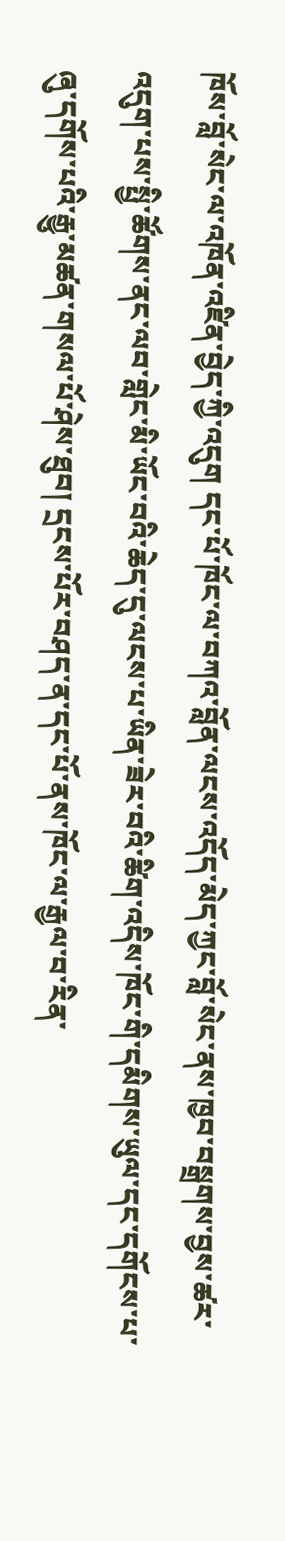ཁོས་བློ་སེང་ལ་འཁོན་འཛིན་བྱེད་ཀྱི་འདུག དང་པོ་ཁོང་ལ་བཀའ་བློན་ལངས་འདོད་མེད་ཀྱང་བློ་སེང་ནས་ཁྱབ་བསྒྲགས་བྱས་ཚར་འདུག་པས་སྤྱི་ཚོགས་ནང་ལབ་གླེང་མི་ཡོང་བའི་ཆེད་དུ་ལངས་པ་ཡིན་ཟེར་བའི་ཚིག་འདིས་ཁོང་གི་དམིགས་ཡུལ་དང་དགོངས་པ་ཞུ་དགོས་པའི་རྒྱུ་མཚན་གསལ་པོ་ཤེས་ཐུབ། དྲངས་པོར་བཤད་ན་དང་པོ་ནས་ཁོང་ལ་རྒྱལ་བ་རིན་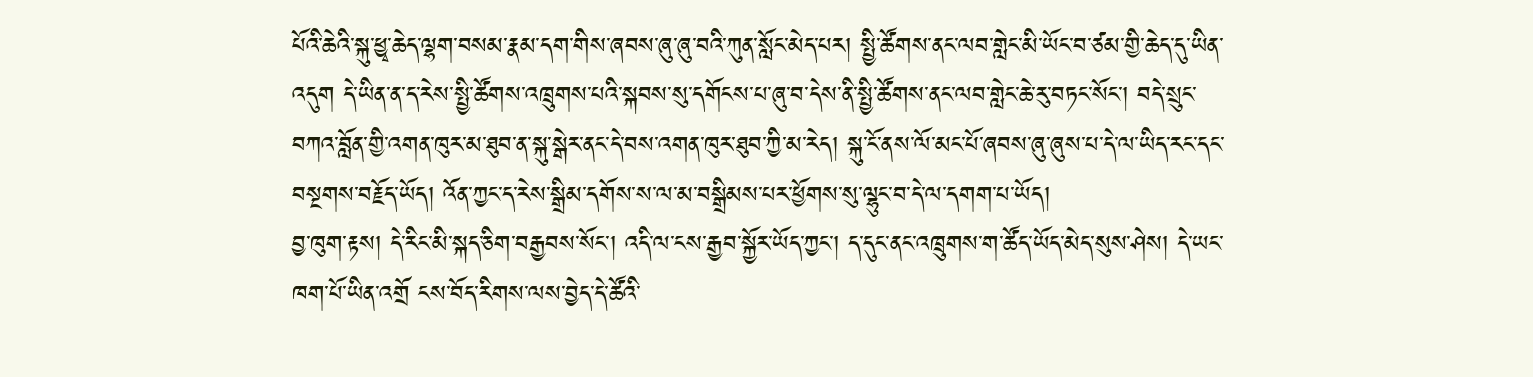པོའི་ཆེའི་སྐུ་ཕྱྭ་ཆེད་ལྷག་བསམ་རྣམ་དག་གིས་ཞབས་ཞུ་ཞུ་བའི་ཀུན་སློང་མེད་པར། སྤྱི་ཚོགས་ནང་ལབ་གླེང་མི་ཡོང་བ་ཙམ་གྱི་ཆེད་དུ་ཡིན་འདུག དེ་ཡིན་ན་ད་རེས་སྤྱི་ཚོགས་འཁྲུགས་པའི་སྐབས་སུ་དགོངས་པ་ཞུ་བ་དེས་ནི་སྤྱི་ཚོགས་ནང་ལབ་གླེང་ཆེ་རུ་བཏང་སོང་། བདེ་སྲུང་བཀའ་བློན་གྱི་འགན་ཁུར་མ་ཐུབ་ན་སྐུ་སྒེར་ནང་དེ་བས་འགན་ཁུར་ཐུབ་ཀྱི་མ་རེད། སྐུ་ངོ་ནས་ལོ་མང་པོ་ཞབས་ཞུ་ཞུས་པ་དེ་ལ་ཡིད་རང་དང་བསྔགས་བརྗོད་ཡོད། འོན་ཀྱང་ད་རེས་སྒྲིམ་དགོས་ས་ལ་མ་བསྒྲིམས་པར་ཕྱོགས་སུ་ལྷུང་བ་དེ་ལ་དགག་པ་ཡོད།
བྱ་ཁུག་རྟས། དེ་རིང་མི་སྐད་ཅིག་བརྒྱབས་སོང་། འདི་ལ་ངས་རྒྱབ་སྐྱོར་ཡོད་ཀྱང་། ད་དུང་ནང་འཁྲུགས་ག་ཚོད་ཡོད་མེད་སུས་ཤེས། དེ་ཡང་ཁག་པོ་ཡིན་འགྲོ ངས་བོད་རིགས་ལས་བྱེད་དེ་ཚོའི་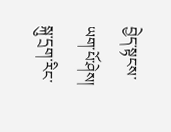བྱེད་སྟངས་ཡག་པོ་ཤེས།
སྐུ་དྲག་རིང་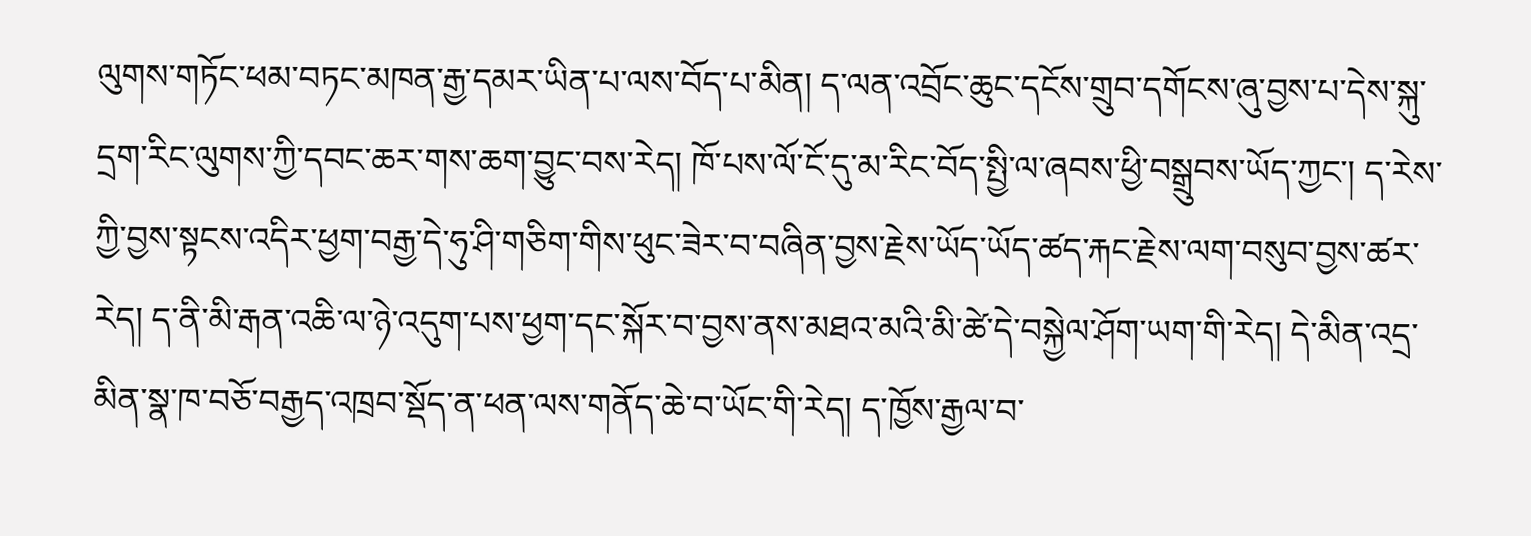ལུགས་གཏོང་ཕམ་བཏང་མཁན་རྒྱ་དམར་ཡིན་པ་ལས་བོད་པ་མིན། ད་ལན་འབྲོང་ཆུང་དངོས་གྲུབ་དགོངས་ཞུ་བྱས་པ་དེས་སྐུ་དྲག་རིང་ལུགས་ཀྱི་དབང་ཆར་གས་ཆག་བྱུང་བས་རེད། ཁོ་པས་ལོ་ངོ་དུ་མ་རིང་བོད་སྤྱི་ལ་ཞབས་ཕྱི་བསྒྲུབས་ཡོད་ཀྱང་། ད་རེས་ཀྱི་བྱས་སྟངས་འདིར་ཕྱག་བརྒྱ་དེ་ཧུ་ཤི་གཅིག་གིས་ཕུང་ཟེར་བ་བཞིན་བྱས་རྗེས་ཡོད་ཡོད་ཚད་རྐང་རྗེས་ལག་བསུབ་བྱས་ཚར་རེད། ད་ནི་མི་རྒན་འཆི་ལ་ཉེ་འདུག་པས་ཕྱག་དང་སྐོར་བ་བྱས་ནས་མཐའ་མའི་མི་ཚེ་དེ་བསྐྱེལ་ཤོག་ཡག་གི་རེད། དེ་མིན་འདྲ་མིན་སྣ་ཁ་བཅོ་བརྒྱད་འཁྲབ་སྡོད་ན་ཕན་ལས་གནོད་ཆེ་བ་ཡོང་གི་རེད། ད་ཁྱོས་རྒྱལ་བ་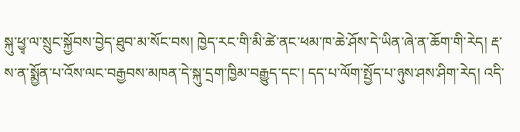སྐུ་ཕྱྭ་ལ་སྲུང་སྐྱོབས་བྱེད་ཐུབ་མ་སོང་བས། ཁྱེད་རང་གི་མི་ཚེ་ནང་ཕམ་ཁ་ཆེ་ཤོས་དེ་ཡིན་ཞེ་ན་ཆོག་གི་རེད། རྡ་ས་ན་སྨྱོན་པ་འོས་ལང་བརྒྱབས་མཁན་དེ་སྐུ་དྲག་ཁྱིམ་བརྒྱུད་དང་། དད་པ་ལོག་སྤྱོད་པ་ཉུས་ཤས་ཤིག་རེད། འདི་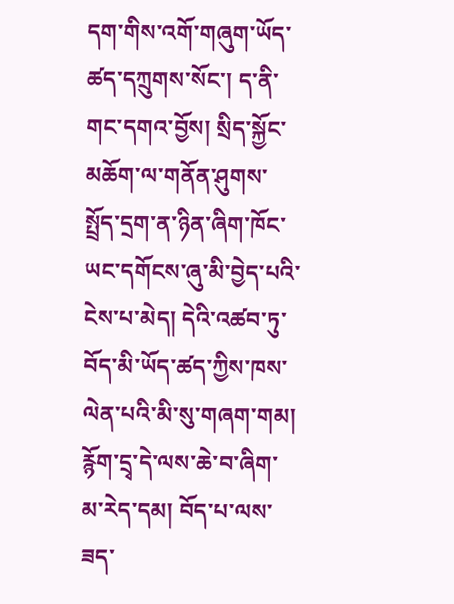དག་གིས་འགོ་གཞུག་ཡོད་ཚད་དཀྲུགས་སོང་། ད་ནི་གང་དགའ་བྱོས། སྲིད་སྐྱོང་མཆོག་ལ་གནོན་ཤུགས་སྤྲོད་དྲག་ན་ཉིན་ཞིག་ཁོང་ཡང་དགོངས་ཞུ་མི་བྱེད་པའི་ངེས་པ་མེད། དེའི་འཚབ་ཏུ་བོད་མི་ཡོད་ཚད་ཀྱིས་ཁས་ལེན་པའི་མི་སུ་གཞག་གམ། རྙོག་དྲྭ་དེ་ལས་ཆེ་བ་ཞིག་མ་རེད་དམ། བོད་པ་ལས་ཟད་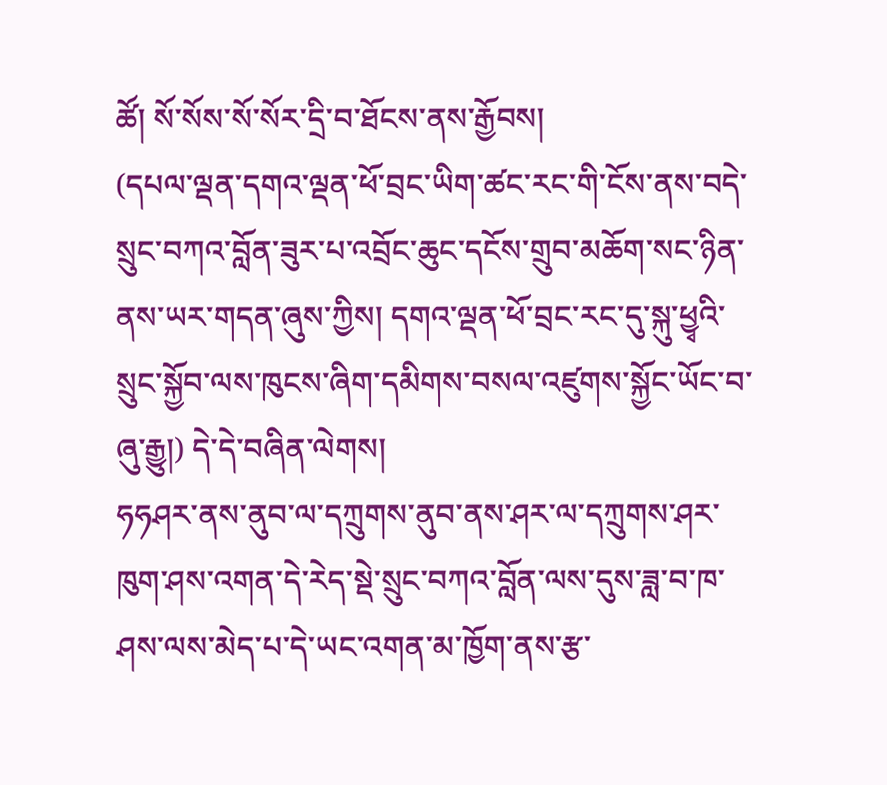ཚོ། སོ་སོས་སོ་སོར་དྲི་བ་ཐོངས་ནས་རྒྱོབས།
(དཔལ་ལྡན་དགའ་ལྡན་ཕོ་བྲང་ཡིག་ཚང་རང་གི་ངོས་ནས་བདེ་སྲུང་བཀའ་བློན་ཟུར་པ་འབྲོང་ཆུང་དངོས་གྲུབ་མཆོག་སང་ཉིན་ནས་ཡར་གདན་ཞུས་ཀྱིས། དགའ་ལྡན་ཕོ་བྲང་རང་དུ་སྐུ་ཕྱྭའི་སྲུང་སྐྱོབ་ལས་ཁུངས་ཞིག་དམིགས་བསལ་འཛུགས་སྐྱོང་ཡོང་བ་ཞུ་རྒྱུ།) དེ་དེ་བཞིན་ལེགས།
ཧཧཤར་ནས་ནུབ་ལ་དཀྲུགས་ནུབ་ནས་ཤར་ལ་དཀྲུགས་ཤར་ཁུག་ཤས་འགན་དེ་རེད་སྡེ་སྲུང་བཀའ་བློན་ལས་དུས་ཟླ་བ་ཁ་ཤས་ལས་མེད་པ་དེ་ཡང་འགན་མ་ཁྱོག་ནས་རྩ་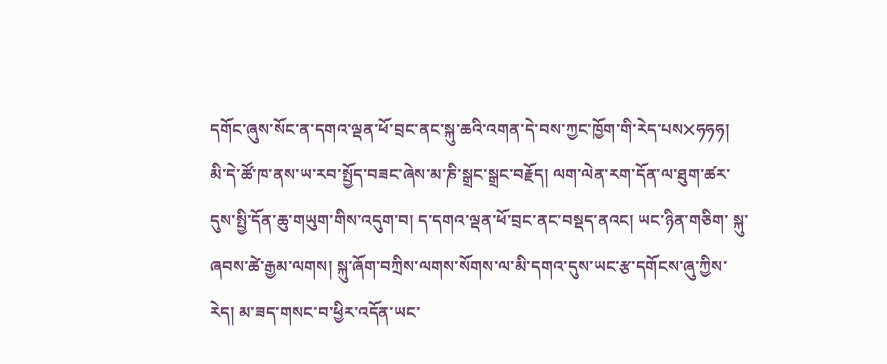དགོང་ཞུས་སོང་ན་དགའ་ལྡན་ཕོ་བྲང་ནང་སྐུ་ཆའི་འགན་དེ་བས་ཀྱང་ཁྱོག་གི་རེད་པས྾ཧཧཧ།
མི་དེ་ཚོ་ཁ་ནས་ཡ་རབ་སྤྱོད་བཟང་ཞེས་མ་ཎི་སྒྲང་སྒྲང་བརྗོད། ལག་ལེན་རག་དོན་ལ་ཐུག་ཚར་དུས་སྤྱི་དོན་ཆུ་གཡུག་གིས་འདུག་བ། ད་དགའ་ལྡན་ཕོ་བྲང་ནང་བསྡད་ནའང། ཡང་ཉིན་གཅིག་ སྐུ་ཞབས་ཚེ་རྒྱམ་ལགས། སྐུ་ཞོག་བཀྲིས་ལགས་སོགས་ལ་མི་དགའ་དུས་ཡང་རྩ་དགོངས་ཞུ་ཀྱིས་རེད། མ་ཟད་གསང་བ་ཕྱིར་འདོན་ཡང་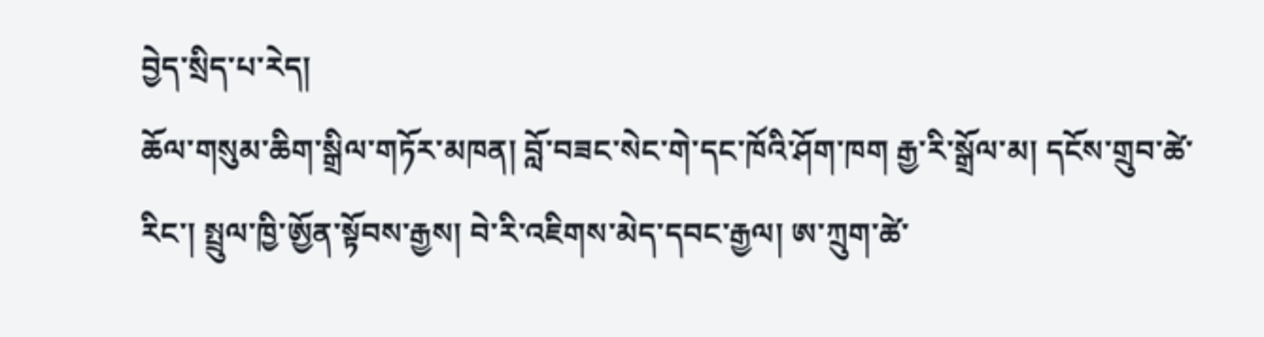བྱེད་སྲིད་པ་རེད།
ཆོལ་གསུམ་ཆིག་སྒྲིལ་གཏོར་མཁན། བློ་བཟང་སེང་གེ་དང་ཁོའི་ཤོག་ཁག རྒྱ་རི་སྒྲོལ་མ། དངོས་གྲུབ་ཚེ་རིང་། སྤྲུལ་ཁྱི་ཨྱོན་སྟོབས་རྒྱས། བེ་རི་འཇིགས་མེད་དབང་རྒྱལ། ཨ་ཀྲུག་ཚེ་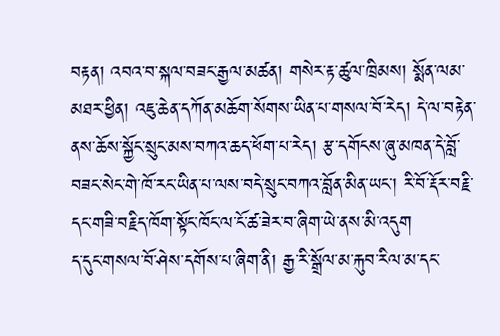བརྟན། འབའ་བ་སྐལ་བཟང་རྒྱལ་མཚན། གསེར་རྟ་ཚུལ་ཁྲིམས། སྨོན་ལམ་མཐར་ཕྱིན། འཇུ་ཆེན་དཀོན་མཆོག་སོགས་ཡིན་པ་གསལ་བོ་རེད། དེ་ལ་བརྟེན་ནས་ཆོས་སྐྱོང་སྲུང་མས་བཀའ་ཆད་ཕོག་པ་རེད། རྩ་དགོངས་ཞུ་མཁན་དེ་བློ་བཟང་སེང་གེ་ཁོ་རང་ཡིན་པ་ལས་བདེ་སྲུང་བཀའ་བློན་མིན་ཡང་། རི་བོ་རྡོར་བརྗི་དང་གཟི་བརྗིད་ཁོག་སྟོང་ཁོང་ལ་ངོ་ཚ་ཟེར་བ་ཞིག་ཡེ་ནས་མི་འདུག
ད་དུང་གསལ་བོ་ཤེས་དགོས་པ་ཞིག་ནི། རྒྱ་རི་སྒྲོལ་མ་རྐུབ་རིལ་མ་དང་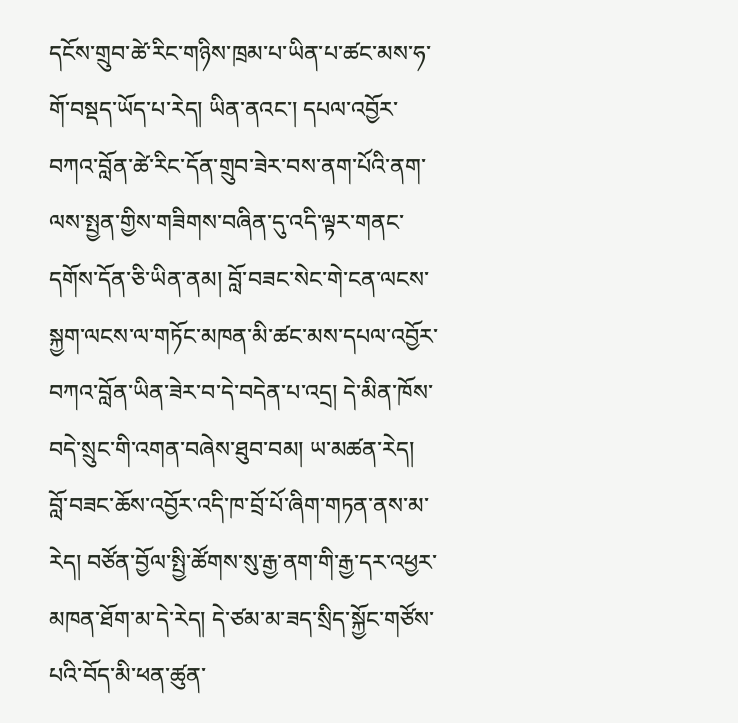དངོས་གྲུབ་ཚེ་རིང་གཉིས་ཁྲམ་པ་ཡིན་པ་ཚང་མས་ཧ་གོ་བསྡད་ཡོད་པ་རེད། ཡིན་ནའང་། དཔལ་འབྱོར་བཀའ་བློན་ཚེ་རིང་དོན་གྲུབ་ཟེར་བས་ནག་པོའི་ནག་ལས་སྤྱན་གྱིས་གཟིགས་བཞིན་དུ་འདི་ལྟར་གནང་དགོས་དོན་ཅི་ཡིན་ནམ། བློ་བཟང་སེང་གེ་ངན་ལངས་སྐྱག་ལངས་ལ་གཏོང་མཁན་མི་ཚང་མས་དཔལ་འབྱོར་བཀའ་བློན་ཡིན་ཟེར་བ་དེ་བདེན་པ་འདྲ། དེ་མིན་ཁོས་བདེ་སྲུང་གི་འགན་བཞེས་ཐུབ་བམ། ཡ་མཚན་རེད།
བློ་བཟང་ཆོས་འབྱོར་འདི་ཁ་བྲོ་པོ་ཞིག་གཏན་ནས་མ་རེད། བཙོན་བྱོལ་སྤྱི་ཚོགས་སུ་རྒྱ་ནག་གི་རྒྱ་དར་འཕྱར་མཁན་ཐོག་མ་དེ་རེད། དེ་ཙམ་མ་ཟད་སྲིད་སྐྱོང་གཙོས་པའི་བོད་མི་ཕན་ཚུན་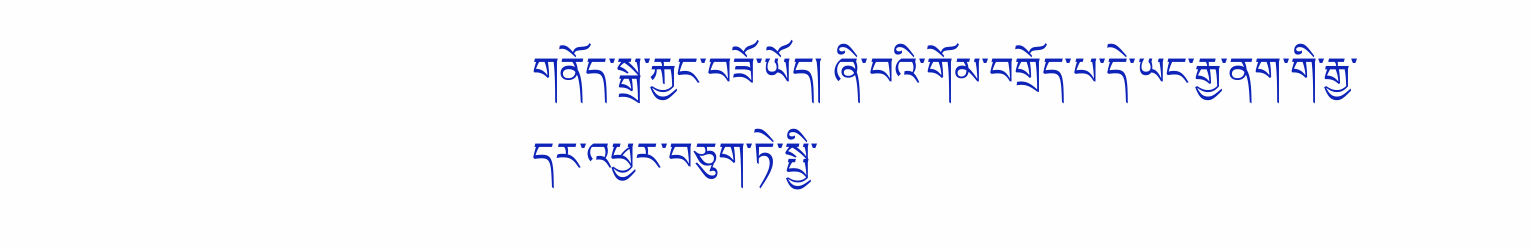གནོད་སྒྲ་རྐྱང་བཟོ་ཡོད། ཞི་བའི་གོམ་བགྲོད་པ་དེ་ཡང་རྒྱ་ནག་གི་རྒྱ་དར་འཕྱར་བཅུག་ཏེ་སྤྱི་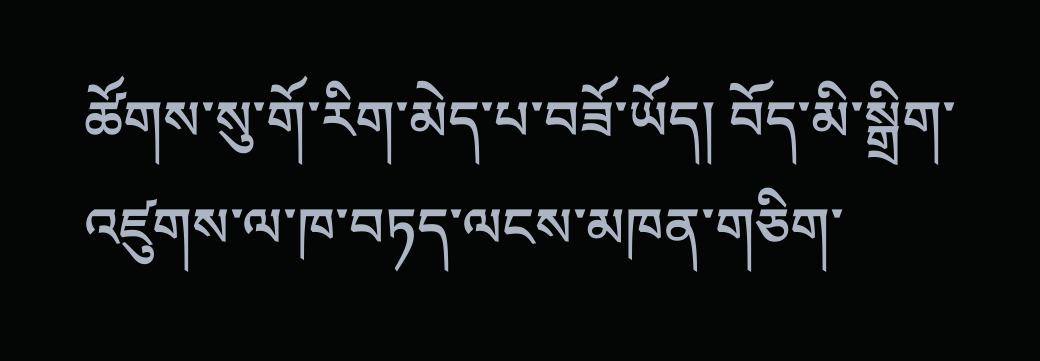ཚོགས་སུ་གོ་རིག་མེད་པ་བཟོ་ཡོད། བོད་མི་སྒྲིག་འཛུགས་ལ་ཁ་བཏད་ལངས་མཁན་གཅིག་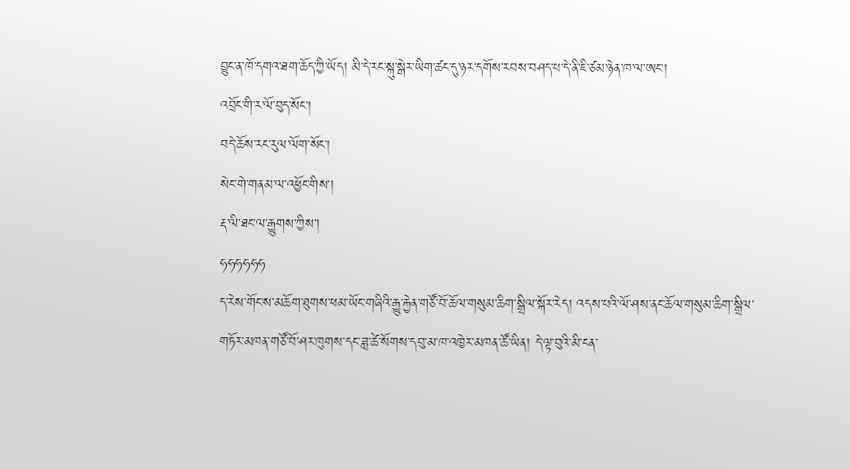བྱུང་ན་ཁོ་དགའ་ཐག་ཆོད་ཀྱི་ཡོད། མི་དེ་རང་སྐུ་སྒེར་ཡིག་ཚང་དུ་ཉར་དགོས་རབས་བཤད་པ་དེ་ནི་ཇི་ཙམ་ཉེན་ཁ་ལ་ཨང་།
འབྲོང་གི་ར་ལོ་བུད་སོང་།
བདེ་ཆོས་རང་རུལ་ལོག་སོང་།
སེང་གེ་གནམ་ལ་འཕྱོང་གིས་།
རྡ་ལི་ཐང་ལ་རྒྱུགས་ཀྱིས་།
ཧཧཧཧཧཧ
ད་རེས་གོང་ས་མཆོག་ཐུགས་ཕམ་ཡོང་གཞིའི་རྒྱུ་རྐྱེན་གཙོ་བོ་ཆོལ་གསུམ་ཆིག་སྒྲིལ་སྐོར་རེད། འདས་པའི་ལོ་ཤས་ནང་ཆོལ་གསུམ་ཆིག་སྒྲིལ་གཏོར་མཁན་གཙོ་བོ་ཤར་ཁུགས་དང་ཟླ་ཚེ་སོགས་དབུ་མ་ཁ་འཁྱེར་མཁན་ཚོ་ཡིན། དེ་ལྟ་བུའི་མི་ངན་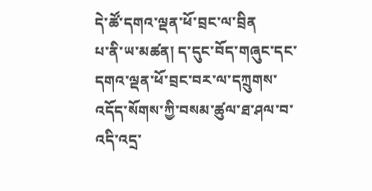དེ་ཚོ་དགའ་ལྡན་ཕོ་བྲང་ལ་བྲིན
པ་ནི་ཡ་མཚན། ད་དུང་བོད་གཞུང་དང་དགའ་ལྡན་ཕོ་བྲང་བར་ལ་དཀྲུགས་འདོད་སོགས་ཀྱི་བསམ་ཚུལ་ཐ་ཤལ་བ་འདི་འདྲ་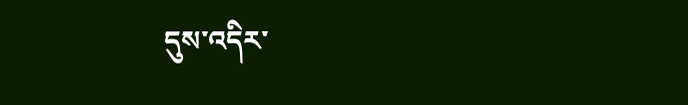དུས་འདིར་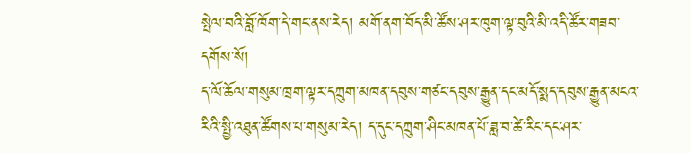སྤེལ་བའི་བློ་ཁོག་དེ་གང་ནས་རེད། མགོ་ནག་བོད་མི་ཚོས་ཤར་ཁུག་ལྟ་བུའི་མི་འདི་ཚོར་གཟབ་དགོས་སོ།
ད་ལོ་ཆོལ་གསུམ་ཁྲག་ལྟར་དཀྲུག་མཁན་དབུས་གཙང་དབུས་རྒྱུན་དང་མདོ་སྨད་དབུས་རྒྱུན་མངའ་རིའི་སྤྱི་འཐུན་ཚོགས་པ་གསུམ་རེད། ད་དུང་དཀྲུག་ཤིང་མཁན་པོ་ཟླ་བ་ཚེ་རིང་དང་ཤར་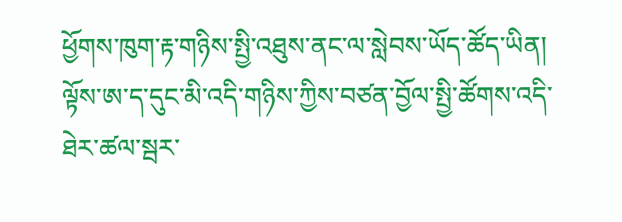ཕྱོགས་ཁུག་རྟ་གཉིས་སྤྱི་འཐུས་ནང་ལ་སླེབས་ཡོད་ཚོད་ཡིན། ལྟོས་ཨ་ད་དུང་མི་འདི་གཉིས་ཀྱིས་བཙན་བྱོལ་སྤྱི་ཚོགས་འདི་ཐེར་ཚལ་སྦར་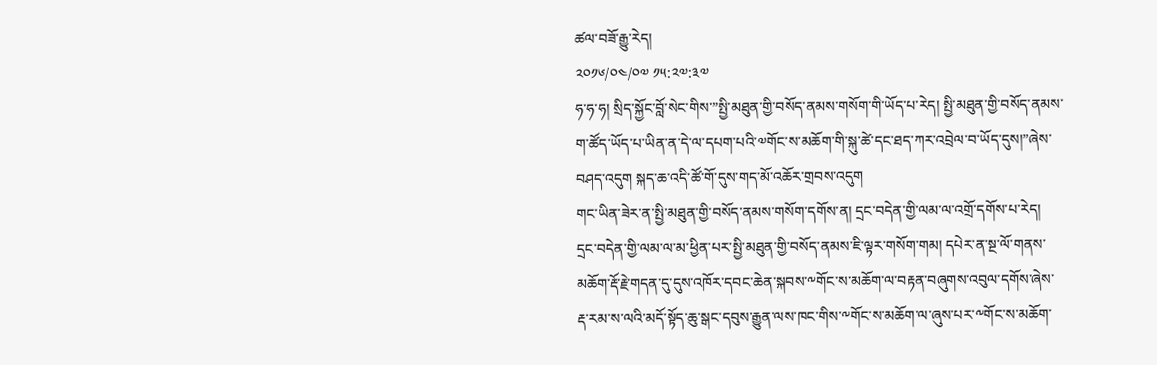ཚལ་བཟོ་རྒྱུ་རེད།
༢༠༡༦/༠༤/༠༧ ༡༥:༢༧:༣༧
ཧ་ཧ་ཧ། སྲིད་སྐྱོང་བློ་སེང་གིས་”སྤྱི་མཐུན་གྱི་བསོད་ནམས་གསོག་གི་ཡོད་པ་རེད། སྤྱི་མཐུན་གྱི་བསོད་ནམས་ག་ཚོད་ཡོད་པ་ཡིན་ན་དེ་ལ་དཔག་པའི་༧གོང་ས་མཆོག་གི་སྐུ་ཚེ་དང་ཐད་ཀར་འབྲེལ་བ་ཡོད་དུས།”ཞེས་བཤད་འདུག སྐད་ཆ་འདི་ཚོ་གོ་དུས་གད་མོ་འཆོར་གྲབས་འདུག
གང་ཡིན་ཟེར་ན་སྤྱི་མཐུན་གྱི་བསོད་ནམས་གསོག་དགོས་ན། དྲང་བདེན་གྱི་ལམ་ལ་འགྲོ་དགོས་པ་རེད། དྲང་བདེན་གྱི་ལམ་ལ་མ་ཕྱིན་པར་སྤྱི་མཐུན་གྱི་བསོད་ནམས་ཇི་ལྟར་གསོག་གམ། དཔེར་ན་སྔ་ལོ་གནས་མཆོག་རྡོ་རྗེ་གདན་དུ་དུས་འཁོར་དབང་ཆེན་སྐབས་༸གོང་ས་མཆོག་ལ་བརྟན་བཞུགས་འབུལ་དགོས་ཞེས་རྡ་རམ་ས་ལའི་མདོ་སྟོད་ཆུ་སྒང་དབུས་རྒྱུན་ལས་ཁང་གིས་༸གོང་ས་མཆོག་ལ་ཞུས་པར་༸གོང་ས་མཆོག་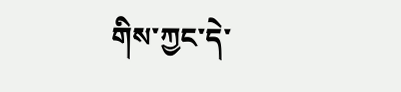གིས་ཀྱང་དེ་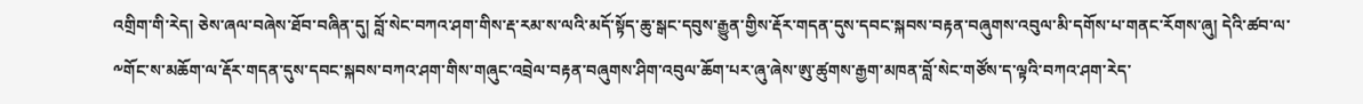འགྲིག་གི་རེད། ཅེས་ཞལ་བཞེས་ཐོབ་བཞིན་དུ། བློ་སེང་བཀའ་ཤག་གིས་རྡ་རམ་ས་ལའི་མདོ་སྟོད་ཆུ་སྒང་དབུས་རྒྱུན་གྱིས་རྡོར་གདན་དུས་དབང་སྐབས་བརྟན་བཞུགས་འབུལ་མི་དགོས་པ་གནང་རོགས་ཞུ། དེའི་ཚབ་ལ་༸གོང་ས་མཆོག་ལ་རྡོར་གདན་དུས་དབང་སྐབས་བཀའ་ཤག་གིས་གཞུང་འབྲེལ་བརྟན་བཞུགས་ཤིག་འབུལ་ཆོག་པར་ཞུ་ཞེས་ཨུ་ཚུགས་རྒྱག་མཁན་བློ་སེང་གཙོས་ད་ལྟའི་བཀའ་ཤག་རེད་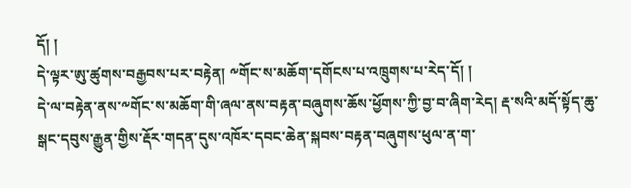དོ། །
དེ་ལྟར་ཨུ་ཚུགས་བརྒྱབས་པར་བརྟེན། ༸གོང་ས་མཆོག་དགོངས་པ་འཁྲུགས་པ་རེད་དོ། །
དེ་ལ་བརྟེན་ནས་༸གོང་ས་མཆོག་གི་ཞལ་ནས་བརྟན་བཞུགས་ཆོས་ཕྱོགས་ཀྱི་བྱ་བ་ཞིག་རེད། རྡ་སའི་མདོ་སྟོད་ཆུ་སྒང་དབུས་རྒྱུན་གྱིས་རྡོར་གདན་དུས་འཁོར་དབང་ཆེན་སྐབས་བརྟན་བཞུགས་ཕུལ་ན་ག་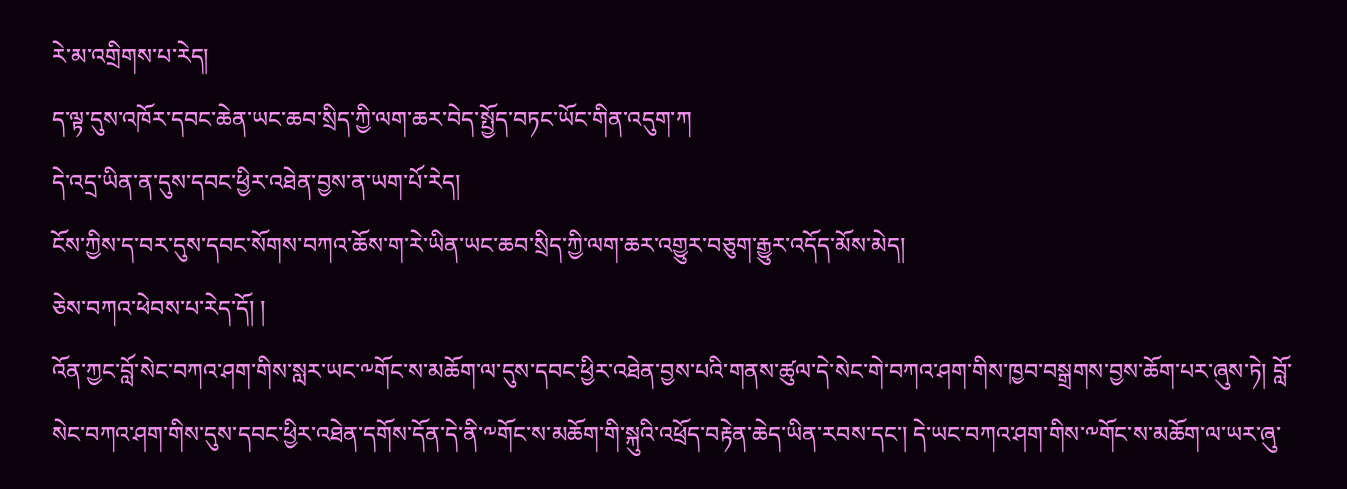རེ་མ་འགྲིགས་པ་རེད།
ད་ལྟ་དུས་འཁོར་དབང་ཆེན་ཡང་ཆབ་སྲིད་ཀྱི་ལག་ཆར་བེད་སྤྱོད་བཏང་ཡོང་གིན་འདུག་ཀ
དེ་འདྲ་ཡིན་ན་དུས་དབང་ཕྱིར་འཐེན་བྱས་ན་ཡག་པོ་རེད།
ངོས་ཀྱིས་ད་བར་དུས་དབང་སོགས་བཀའ་ཆོས་ག་རེ་ཡིན་ཡང་ཆབ་སྲིད་ཀྱི་ལག་ཆར་འགྱུར་བཅུག་རྒྱུར་འདོད་མོས་མེད།
ཅེས་བཀའ་ཕེབས་པ་རེད་དོ། །
འོན་ཀྱང་བློ་སེང་བཀའ་ཤག་གིས་སླར་ཡང་༸གོང་ས་མཆོག་ལ་དུས་དབང་ཕྱིར་འཐེན་བྱས་པའི་གནས་ཚུལ་དེ་སེང་གེ་བཀའ་ཤག་གིས་ཁྱབ་བསྒྲགས་བྱས་ཆོག་པར་ཞུས་ཏེ། བློ་སེང་བཀའ་ཤག་གིས་དུས་དབང་ཕྱིར་འཐེན་དགོས་དོན་དེ་ནི་༸གོང་ས་མཆོག་གི་སྐུའི་འཕྲོད་བརྟེན་ཆེད་ཡིན་རབས་དང་། དེ་ཡང་བཀའ་ཤག་གིས་༸གོང་ས་མཆོག་ལ་ཡར་ཞུ་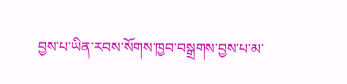བྱས་པ་ཡིན་རབས་སོགས་ཁྱབ་བསྒྲགས་བྱས་པ་མ་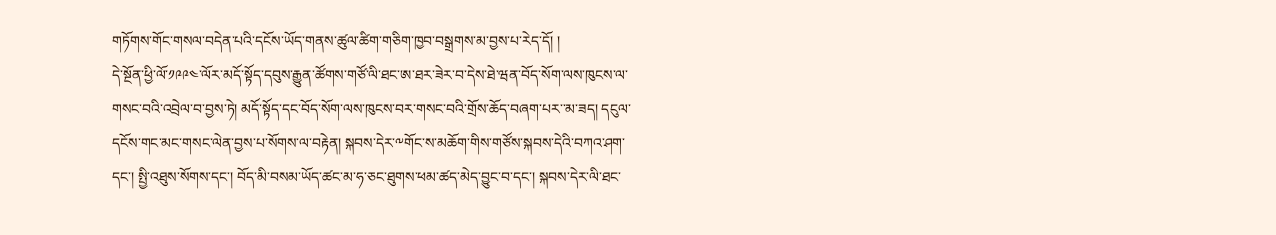གཏོགས་གོང་གསལ་བདེན་པའི་དངོས་ཡོད་གནས་ཚུལ་ཚིག་གཅིག་ཁྱབ་བསྒྲགས་མ་བྱས་པ་རེད་དོ། །
དེ་སྔོན་ཕྱི་ལོ་༡༩༩༤་ལོར་མདོ་སྟོད་དབུས་རྒྱུན་ཚོགས་གཙོ་ལི་ཐང་ཨ་ཐར་ཟེར་བ་དེས་ཐེ་ཝན་བོད་སོག་ལས་ཁུངས་ལ་གསང་བའི་འབྲེལ་བ་བྱས་ཏེ། མདོ་སྟོད་དང་བོད་སོག་ལས་ཁུངས་བར་གསང་བའི་གྲོས་ཆོད་བཞག་པར་་མ་ཟད། དངུལ་དངོས་གང་མང་གསང་ལེན་བྱས་པ་སོགས་ལ་བརྟེན། སྐབས་དེར་༸གོང་ས་མཆོག་གིས་གཙོས་སྐབས་དེའི་བཀའ་ཤག་དང་། སྤྱི་འཐུས་སོགས་དང་། བོད་མི་བསམ་ཡོད་ཚང་མ་ཧ་ཅང་ཐུགས་ཕམ་ཚད་མེད་བྱུང་བ་དང་། སྐབས་དེར་ལི་ཐང་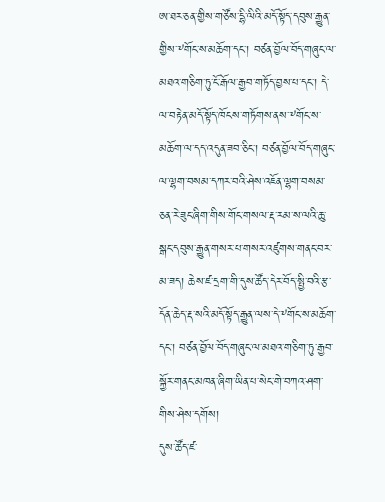ཨ་ཐར་ཅན་གྱིས་གཙོས་དྷི་ལིའི་མདོ་སྟོད་དབུས་རྒྱུན་གྱིས་༸གོང་ས་མཆོག་དང་། བཙན་བྱོལ་བོད་གཞུང་ལ་མཐའ་གཅིག་ཏུ་ངོ་རྒོལ་རྒྱབ་གཏོད་བྱས་པ་དང་། དེ་ལ་བརྟེན་མདོ་སྟོད་ཁོངས་གཏོགས་ནས་༸གོང་ས་མཆོག་ལ་དད་འདུན་ཟབ་ཅིང་། བཙན་བྱོལ་བོད་གཞུང་ལ་ལྷག་བསམ་དཀར་བའི་ཤེས་འཇོན་ལྷག་བསམ་ཅན་རེ་ཟུང་ཞིག་གིས་གོང་གསལ་རྡ་རམ་ས་ལའི་ཆུ་སྒང་དབུས་རྒྱུན་གསར་པ་གསར་འཛུགས་གནང་བར་མ་ཟད། ཆེས་ཛ་དྲག་གི་དུས་ཚོད་དེར་བོད་སྤྱི་བའི་རྩ་དོན་ཆེད་རྡ་སའི་མདོ་སྟོད་རྒྱུན་ལས་དེ་༸གོང་ས་མཆོག་དང་། བཙན་བྱོལ་བོད་གཞུང་ལ་མཐའ་གཅིག་ཏུ་རྒྱབ་སྐྱོར་གནང་མཁན་ཞིག་ཡིན་པ་སེང་གེ་བཀའ་ཤག་གིས་ཤེས་དགོས།
དུས་ཚོད་ཛ་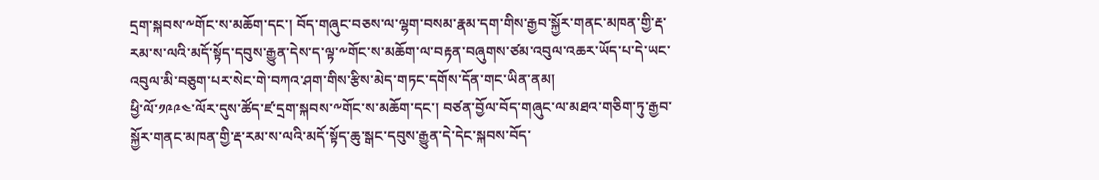དྲག་སྐབས་༸གོང་ས་མཆོག་དང་། བོད་གཞུང་བཅས་ལ་ལྷག་བསམ་རྣམ་དག་གིས་རྒྱབ་སྐྱོར་གནང་མཁན་གྱི་རྡ་རམ་ས་ལའི་མདོ་སྟོད་དབུས་རྒྱུན་དེས་ད་ལྟ་༸གོང་ས་མཆོག་ལ་བརྟན་བཞུགས་ཙམ་འབུལ་འཆར་ཡོད་པ་དེ་ཡང་འབུལ་མི་བཅུག་པར་སེང་གེ་བཀའ་ཤག་གིས་རྩིས་མེད་གཏང་དགོས་དོན་གང་ཡིན་ནམ།
ཕྱི་ལོ་༡༩༩༤་ལོར་དུས་ཚོད་ཛ་དྲག་སྐབས་༸གོང་ས་མཆོག་དང་། བཙན་བྱོལ་བོད་གཞུང་ལ་མཐའ་གཅིག་ཏུ་རྒྱབ་སྐྱོར་གནང་མཁན་གྱི་རྡ་རམ་ས་ལའི་མདོ་སྟོད་ཆུ་སྒང་དབུས་རྒྱུན་དེ་དེང་སྐབས་བོད་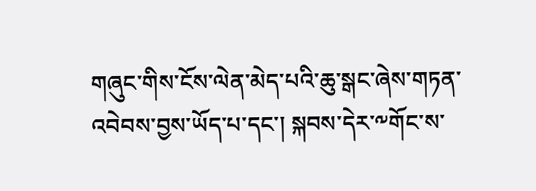གཞུང་གིས་ངོས་ལེན་མེད་པའི་ཆུ་སྒང་ཞེས་གཏན་འབེབས་བྱས་ཡོད་པ་དང་། སྐབས་དེར་༸གོང་ས་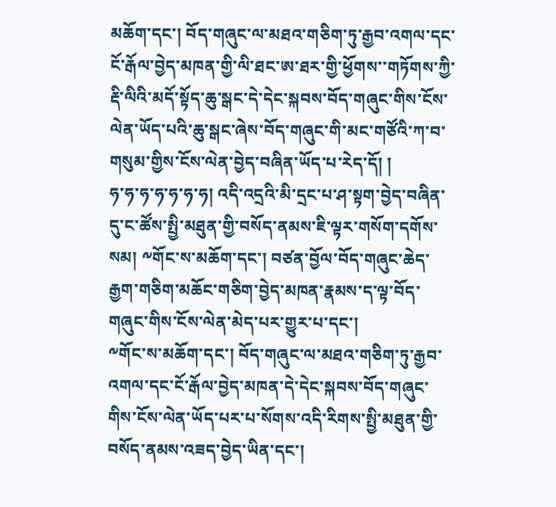མཆོག་དང་། བོད་གཞུང་ལ་མཐའ་གཅིག་ཏུ་རྒྱབ་འགལ་དང་ངོ་རྒོལ་བྱེད་མཁན་གྱི་ལི་ཐང་ཨ་ཐར་གྱི་ཕྱོགས་་གཏོགས་ཀྱི་རྡི་ལིའི་མདོ་སྟོད་ཆུ་སྒང་དེ་དེང་སྐབས་བོད་གཞུང་གིས་ངོས་ལེན་ཡོད་པའི་ཆུ་སྒང་ཞེས་བོད་གཞུང་གི་མང་གཙོའི་ཀ་བ་གསུམ་གྱིས་ངོས་ལེན་བྱེད་བཞིན་ཡོད་པ་རེད་དོ། །
ཧ་ཧ་ཧ་ཧ་ཧ་ཧ་ཧ། འདི་འདྲའི་མི་དྲང་པ་ཤ་སྟག་བྱེད་བཞིན་དུ་ང་ཚོས་སྤྱི་མཐུན་གྱི་བསོད་ནམས་ཇི་ལྟར་གསོག་དགོས་སམ། ༸གོང་ས་མཆོག་དང་། བཙན་བྱོལ་བོད་གཞུང་ཆེད་རྒྱག་གཅིག་མཆོང་གཅིག་བྱེད་མཁན་རྣམས་ད་ལྟ་བོད་གཞུང་གིས་ངོས་ལེན་མེད་པར་གྱུར་པ་དང་།
༸གོང་ས་མཆོག་དང་། བོད་གཞུང་ལ་མཐའ་གཅིག་ཏུ་རྒྱབ་འགལ་དང་ངོ་རྒོལ་བྱེད་མཁན་དེ་དེང་སྐབས་བོད་གཞུང་གིས་ངོས་ལེན་ཡོད་པར་པ་སོགས་འདི་རིགས་སྤྱི་མཐུན་གྱི་བསོད་ནམས་འཟད་བྱེད་ཡིན་དང་།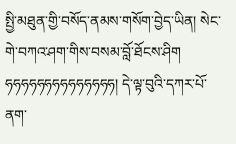སྤྱི་མཐུན་གྱི་བསོད་ནམས་གསོག་བྱེད་ཡིན། སེང་གེ་བཀའ་ཤག་གིས་བསམ་བློ་ཐོངས་ཤིག
ཧཧཧཧཧཧཧཧཧཧཧཧཧཧ། དེ་ལྟ་བུའི་དཀར་པོ་ནག་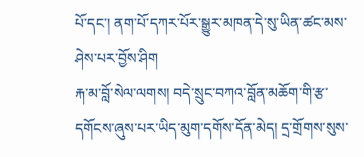པོ་དང་། ནག་པོ་དཀར་པོར་སྒྱུར་མཁན་དེ་སུ་ཡིན་ཚང་མས་ཤེས་པར་བྱོས་ཤིག
རྐ་མ་བློ་སེལ་ལགས། བདེ་སྲུང་བཀའ་བློན་མཆོག་གི་རྩ་དགོངས་ཞུས་པར་ཡིད་མུག་དགོས་དོན་མེད། དྲ་གྲོགས་སུས་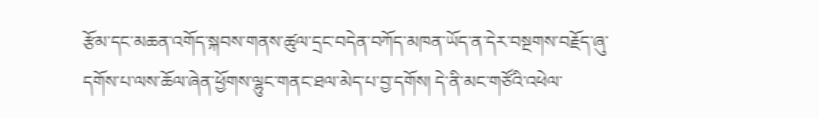རྩོམ་དང་མཆན་འགོད་སྐབས་གནས་ཚུལ་དྲང་བདེན་བཀོད་མཁན་ཡོད་ན་དེར་བསྔགས་བརྗོད་ཞུ་དགོས་པ་ལས་ཆོལ་ཞེན་ཕྱོགས་ལྷུང་གནང་ཐལ་མེད་པ་བྱ་དགོས། དེ་ནི་མང་གཙོའི་འཕེལ་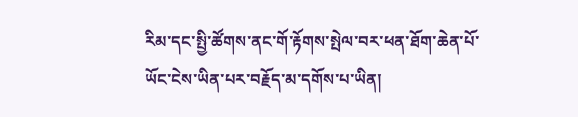རིམ་དང་སྤྱི་ཚོགས་ནང་གོ་རྟོགས་སྤེལ་བར་ཕན་ཐོག་ཆེན་པོ་ཡོང་ངེས་ཡིན་པར་བརྗོད་མ་དགོས་པ་ཡིན།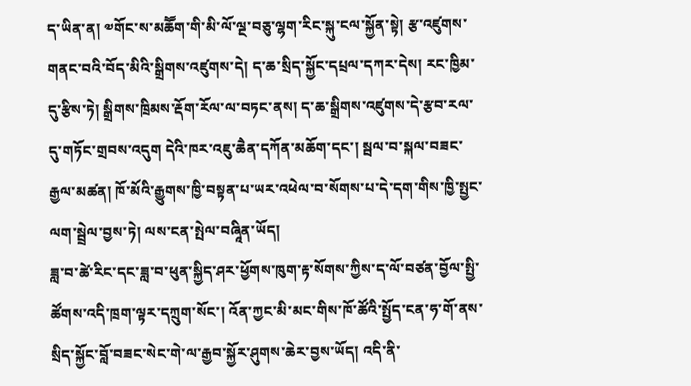ད་ཡིན་ན། ༧གོང་ས་མཆཽག་གི་མི་ལོ་ལྔ་བཅུ་ལྷག་རིང་སྐུ་ངལ་སྐྱོན་སྟེ། རྩ་འཛུགས་གནང་བའི་བོད་མིའི་སྒྲིགས་འཛུགས་དེ། ད་ཆ་སྲིད་སྐྱོང་དཔྲལ་དཀར་དེས། རང་ཁྱིམ་དུ་རྩིས་ཏེ། སྒྲིགས་ཁྲིམས་རྡོག་རོལ་ལ་བཏང་ནས། ད་ཆ་སྒྲིགས་འཛུགས་དེ་རྩབ་རལ་དུ་གཏོང་གྲབས་འདུག དེའི་ཁར་འཇུ་ཆཻན་དཀོན་མཆོག་དང་། སྦལ་བ་སྐལ་བཟང་རྒྱལ་མཚན། ཁོ་མོའི་རྒྱུགས་ཁྱི་བསྟན་པ་ཡར་འཕེལ་བ་སོགས་པ་དེ་དག་གིས་ཁྱི་སྤྱང་ལག་སྦྲེལ་བྱས་ཏེ། ལས་ངན་སྤེལ་བཞཱིན་ཡོད།
ཟླ་བ་ཚེ་རིང་དང་ཟླ་བ་ཕུན་སྐྱིད་ཤར་ཕྱོགས་ཁུག་རྟ་སོགས་ཀྱིས་ད་ལོ་བཙན་བྱོལ་སྤྱི་ཚོགས་འདི་ཁྲག་ལྟར་དཀྲུག་སོང་། འོན་ཀྱང་མི་མང་གིས་ཁོ་ཚོའི་སྤྱོད་ངན་ཧ་གོ་ནས་སྲིད་སྐྱོང་བློ་བཟང་སེང་གེ་ལ་རྒྱབ་སྐྱོར་ཤུགས་ཆེར་བྱས་ཡོད། འདི་ནི་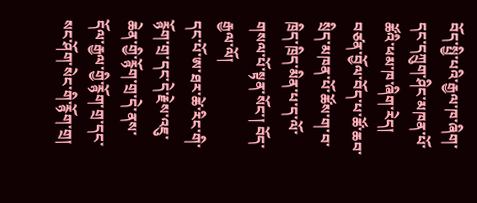བོད་སྤྱི་པའི་རྒྱལ་ཁ་ཞིག་དང་དཀྲུག་ཤིང་མཁན་པོ་ཚོའི་ཕམ་ཁ་ཞིག་རེད། བཙན་བྱོལ་བོད་པ་ཚོ་ཆབ་སྲིད་མཁན་པོ་ཚོས་ག་བ་ཁྲིད་ཁྲིད་མིན་པ་ད་ལོ་གསལ་པོ་སྟན་སོང་། བོད་རྒྱལ་ལོ།
དང་པོ་ཨ་ཐར་ཚེ་རིང་གི་རྙོག་གྲ་དང་དེ་རྗེས་འཇུ་ཆེན་གྱི་རྙོག་གྲ་དེ་ནས་དོལ་རྒྱལ་གྱི་རྙོག་གྲ་དང་སང་ཤོག་སེང་གི་རྙོག་གྲ།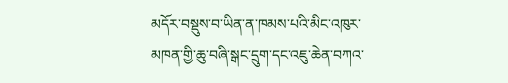མདོར་བསྡུས་བ་ཡིན་ན་ཁམས་པའི་མིང་འཁུར་མཁན་གྱི་ཆུ་བཞི་སྒང་དྲུག་དང་འཇུ་ཆེན་བཀའ་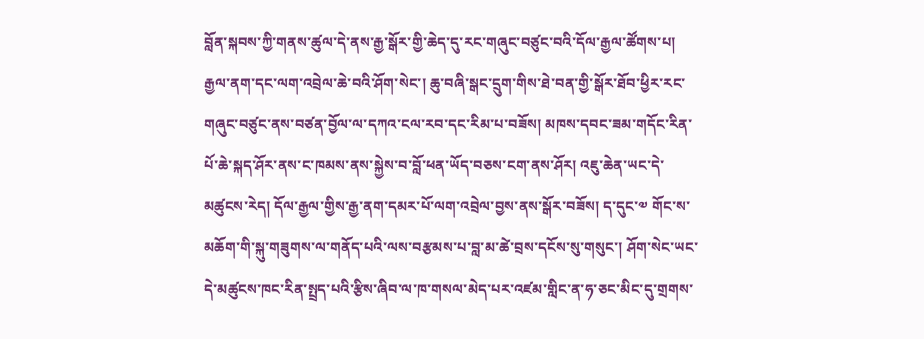བློན་སྐབས་ཀྱི་གནས་ཚུལ་དེ་ནས་རྒྱ་སྒོར་གྱི་ཆེད་དུ་རང་གཞུང་བཙུང་བའི་དོལ་རྒྱལ་ཚོགས་པ། རྒྱལ་ནག་དང་ལག་འབྲེལ་ཆེ་བའི་ཤོག་སེང་། ཆུ་བཞི་སྒང་དྲུག་གིས་ཐེ་བན་གྱི་སྒོར་ཐོབ་ཕྱིར་རང་གཞུང་བཙུང་ནས་བཙན་བྱོལ་ལ་དཀའ་ངལ་རབ་དང་རིམ་པ་བཟོས། མཁས་དབང་ཟམ་གདོང་རིན་པོ་ཆེ་སྐད་ཤོར་ནས་ང་ཁམས་ནས་སྐྱེས་བ་བློ་ཕན་ཡོད་བཅས་ངག་ནས་ཤོར། འཇུ་ཆེན་ཡང་དེ་མཚུངས་རེད། དོལ་རྒྱལ་གྱིས་རྒྱ་ནག་དམར་པོ་ལག་འབྲེལ་བྱས་ནས་སྒོར་བཟོས། ད་དུང་༧ གོང་ས་མཆོག་གི་སྐུ་གཟུགས་ལ་གནོད་པའི་ལས་བརྩམས་པ་བླ་མ་ཚེ་བྲས་དངོས་སུ་གསུང་། ཤོག་སེང་ཡང་དེ་མཚུངས་ཁང་རིན་སྤྲད་པའི་རྩིས་ཞིབ་ལ་ཁ་གསལ་མེད་པར་འཛམ་གླིང་ན་ཧ་ཅང་མིང་དུ་གྲགས་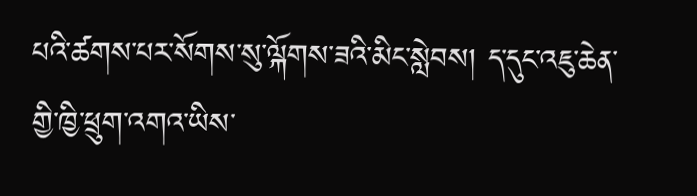པའི་ཚགས་པར་སོགས་སུ་ལྐོགས་ཟའི་མིང་སླེབས། ད་དུང་འཇུ་ཆེན་གྱི་ཁྱི་ཕྲུག་འགའ་ཡིས་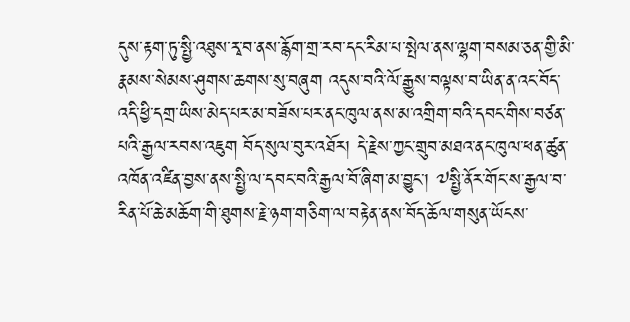དུས་རྟག་ཏུ་སྤྱི་འཐུས་རྭ་བ་ནས་རྙོག་གྲ་རབ་དང་རིམ་པ་སྤེལ་ནས་ལྷག་བསམ་ཅན་གྱི་མི་རྣམས་སེམས་ཤུགས་ཆགས་སུ་བཞུག འདུས་བའི་ལོ་རྒྱུས་བལྟས་བ་ཡིན་ན་འང་བོད་འདི་ཕྱི་དགྲ་ཡིས་མེད་པར་མ་བཟོས་པར་ནང་ཁུལ་ནས་མ་འགྲིག་བའི་དབང་གིས་བཙན་པའི་རྒྱལ་རབས་འཇུག བོད་སུལ་བུར་འཐོར། དེ་རྗེས་ཀྱང་གྲུབ་མཐའ་ནང་ཁུལ་ཕན་ཚུན་འཁོན་འཛིན་བྱས་ནས་སྤྱི་ལ་དབང་བའི་རྒྱལ་བོ་ཞིག་མ་བྱུང་། ༧སྤྱི་ནོར་གོང་ས་རྒྱལ་བ་རིན་པོ་ཆེ་མཆོག་གི་ཐུགས་རྗེ་ཉག་གཅིག་ལ་བརྟེན་ནས་བོད་ཆོལ་གསུན་ཡོངས་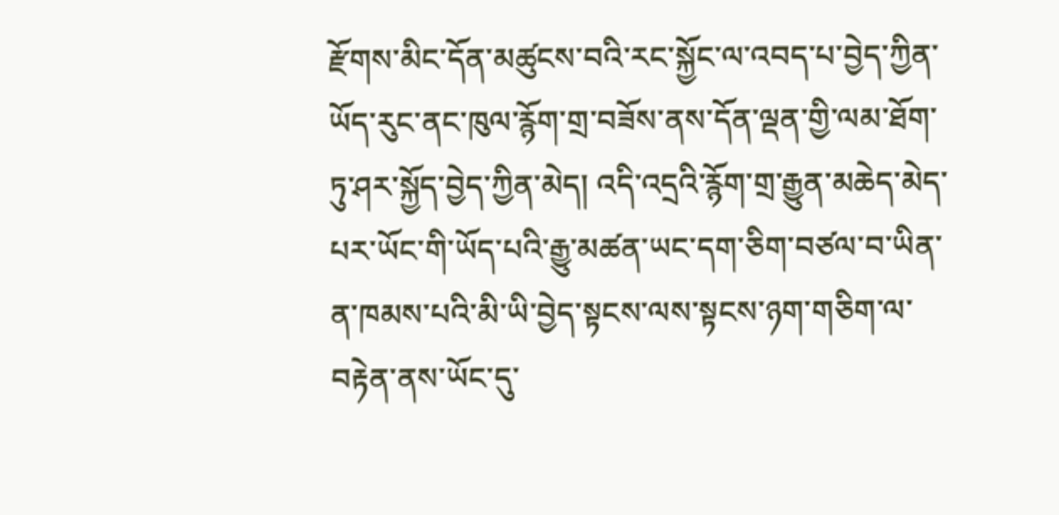རྫོགས་མིང་དོན་མཚུངས་བའི་རང་སྐྱོང་ལ་འབད་པ་བྱེད་ཀྱིན་ཡོད་རུང་ནང་ཁུལ་རྙོག་གྲ་བཟོས་ནས་དོན་ལྡན་གྱི་ལམ་ཐོག་ཏུ་ཤར་སྐྱོད་བྱེད་ཀྱིན་མེད། འདི་འདྲའི་རྙོག་གྲ་རྒྱུན་མཆེད་མེད་པར་ཡོང་གི་ཡོད་པའི་རྒྱུ་མཚན་ཡང་དག་ཅིག་བཙལ་བ་ཡིན་ན་ཁམས་པའི་མི་ཡི་བྱེད་སྟངས་ལས་སྟངས་ཉག་གཅིག་ལ་བརྟེན་ནས་ཡོང་དུ་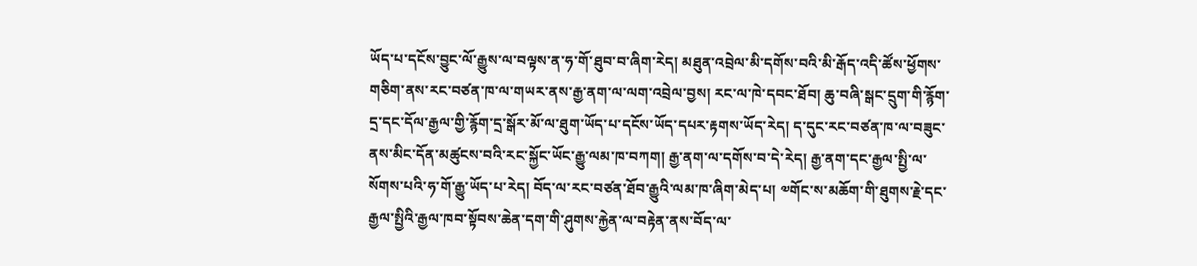ཡོད་པ་དངོས་བྱུང་ལོ་རྒྱུས་ལ་བལྟས་ན་ཧ་གོ་ཐུབ་བ་ཞིག་རེད། མཐུན་འབྲེལ་མི་དགོས་བའི་མི་རྒོད་འདི་ཚོས་ཕྱོགས་གཅིག་ནས་རང་བཙན་ཁ་ལ་གཡར་ནས་རྒྱ་ནག་ལ་ལག་འབྲེལ་བྱས། རང་ལ་ཁེ་དབང་ཐོབ། ཆུ་བཞི་སྒང་དྲུག་གི་རྙོག་དྲ་དང་དོལ་རྒྱལ་གྱི་རྙོག་དྲ་སྒོར་མོ་ལ་ཐུག་ཡོད་པ་དངོས་ཡོད་དཔར་རྟགས་ཡོད་རེད། ད་དུང་རང་བཙན་ཁ་ལ་བཟུང་ནས་མིང་དོན་མཚུངས་བའི་རང་སྐྱོང་ཡོང་རྒྱུ་ལམ་ཁ་བཀག། རྒྱ་ནག་ལ་དགོས་བ་དེ་རེད། རྒྱ་ནག་དང་རྒྱལ་སྤྱི་ལ་སོགས་པའི་ཧ་གོ་རྒྱུ་ཡོད་པ་རེད། བོད་ལ་རང་བཙན་ཐོབ་རྒྱུའི་ལམ་ཁ་ཞིག་མེད་པ། ༧གོང་ས་མཆོག་གི་ཐུགས་རྗེ་དང་རྒྱལ་སྤྱིའི་རྒྱལ་ཁབ་སྟོབས་ཆེན་དག་གི་ཤུགས་རྐྱེན་ལ་བརྟེན་ནས་བོད་ལ་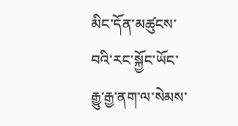མིང་དོན་མཚུངས་བའི་རང་སྐྱོང་ཡོང་རྒྱུ་རྒྱ་ནག་ལ་སེམས་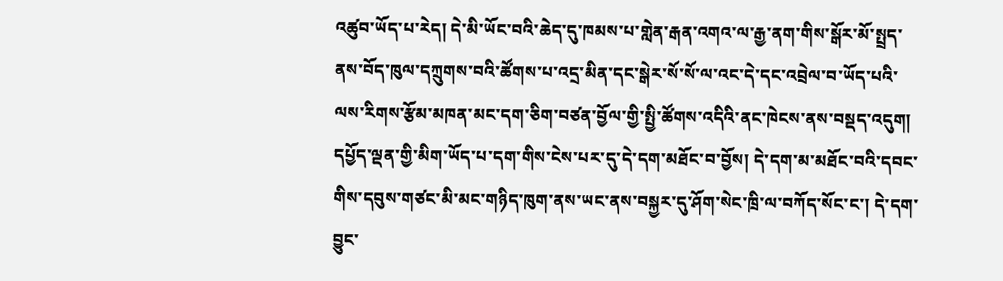འཚུབ་ཡོད་པ་རེད། དེ་མི་ཡོང་བའི་ཆེད་དུ་ཁམས་པ་གླེན་རྒན་འགའ་ལ་རྒྱ་ནག་གིས་སྒོར་མོ་སྤྲད་ནས་བོད་ཁུལ་དཀྲུགས་བའི་ཚོགས་པ་འདྲ་མིན་དང་སྒེར་སོ་སོ་ལ་འང་དེ་དང་འབྲེལ་བ་ཡོད་པའི་ལས་རིགས་རྩོམ་མཁན་མང་དག་ཅིག་བཙན་བྱོལ་གྱི་སྤྱི་ཚོགས་འདིའི་ནང་ཁེངས་ནས་བསྡད་འདུག། དཔྱོད་ལྡན་གྱི་མིག་ཡོད་པ་དག་གིས་ངེས་པར་དུ་དེ་དག་མཐོང་བ་བྱོས། དེ་དག་མ་མཐོང་བའི་དབང་གིས་དབུས་གཙང་མི་མང་གཉིད་ཁུག་ནས་ཡང་ནས་བསྐྱར་དུ་ཤོག་སེང་ཁྲི་ལ་བཀོད་སོང་ང་། དེ་དག་བྱུང་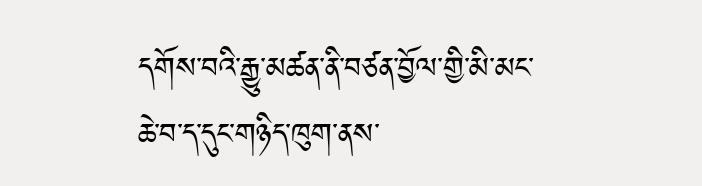དགོས་བའི་རྒྱུ་མཚན་ནི་བཙན་བྱོལ་གྱི་མི་མང་ཆེ་བ་ད་དུང་གཉིད་ཁུག་ནས་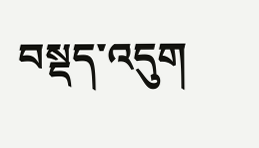བསྡད་འདུག